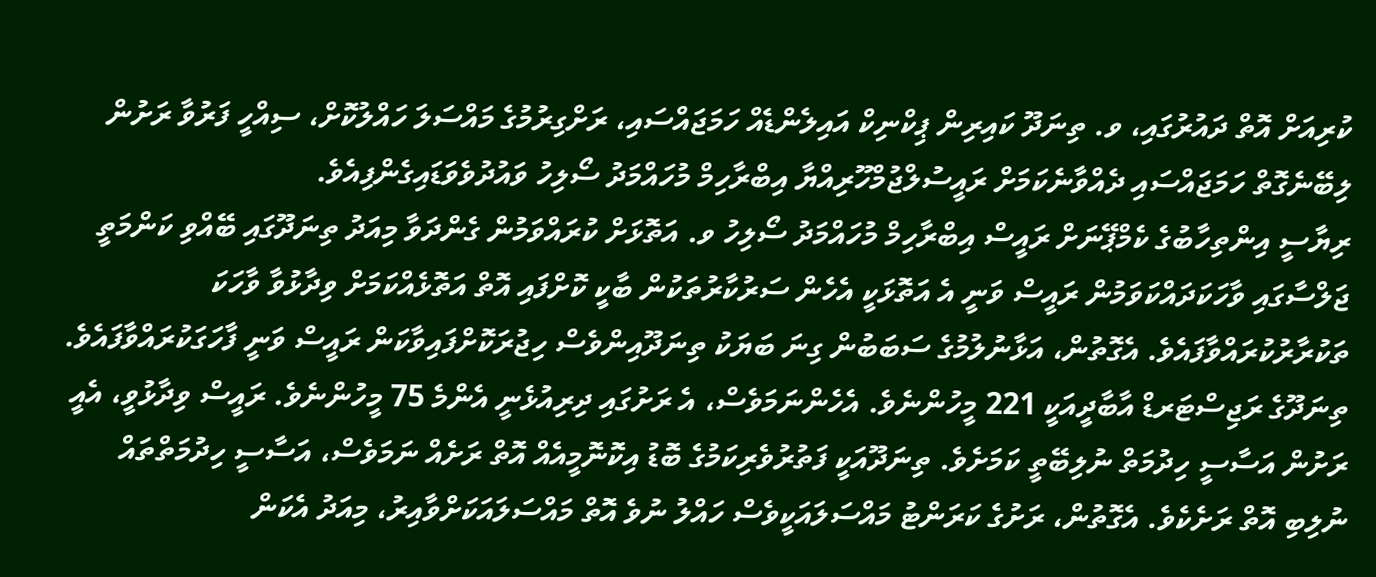ކުރިއަށް އޮތް ދައުރުގައި، ވ. ތިނަދޫ ކައިރިން ޕިކްނިކް އައިލެންޑެއް ހަމަޖައްސައި، ރަށްގިރުމުގެ މައްސަލަ ހައްލުކޮށް، ސިއްހީ ފަރުވާ ރަށުން ލިބޭނެގޮތް ހަމަޖައްސައި ދެއްވާނެކަމަށް ރައީސުލްޖުމްހޫރިއްޔާ އިބްރާހިމް މުހައްމަދު ސޯލިހު ވައުދުވެވަޑައިގެންފިއެވެ.
ރިޔާސީ އިންތިހާބުގެ ކެމްޕޭނަށް ރައީސް އިބްރާހިމް މުހައްމަދު ސޯލިހު ވ. އަތޮޅަށް ކުރައްވަމުން ގެންދަވާ މިއަދު ތިނަދޫގައި ބޭއްވި ކަންމަތީ ޖަލްސާގައި ވާހަކަދައްކަވަމުން ރައީސް ވަނީ އެ އަތޮޅަކީ އެހެން ސަރުކާރުތަކުން ބާކީ ކޮށްފައި އޮތް އަތޮޅެއްކަމަށް ވިދާޅުވާ ވާހަކަ ތަކުރާރުކުރައްވާފައެވެ. އެގޮތުން، އަޅާނުލުމުގެ ސަބަބުން ގިނަ ބަޔަކު ތިނަދޫއިންވެސް ހިޖުރަކޮށްފައިވާކަން ރައީސް ވަނީ ފާހަގަކުރައްވާފައެވެ.
ތިނަދޫގެ ރަޖިސްޓަރޑް އާބާދީއަކީ 221 މީހުންނެވެ. އެހެންނަމަވެސް، އެ ރަށުގައި ދިރިއުޅެނީ އެންމެ 75 މީހުންނެވެ. ރައީސް ވިދާޅުވީ، އެއީ ރަށުން އަސާސީ ހިދުމަތް ނުލިބޭތީ ކަމަށެވެ. ތިނަދޫއަކީ ފަތުރުވެރިކަމުގެ ބޮޑު އިކޮނޮމީއެއް އޮތް ރަށެއް ނަމަވެސް، އަސާސީ ހިދުމަތްތައް ނުލިބި އޮތް ރަށެކެވެ. އެގޮތުން، ރަށުގެ ކަރަންޓު މައްސަލައަކީވެސް ހައްލު ނުވެ އޮތް މައްސަލައަކަށްވާއިރު، މިއަދު އެކަން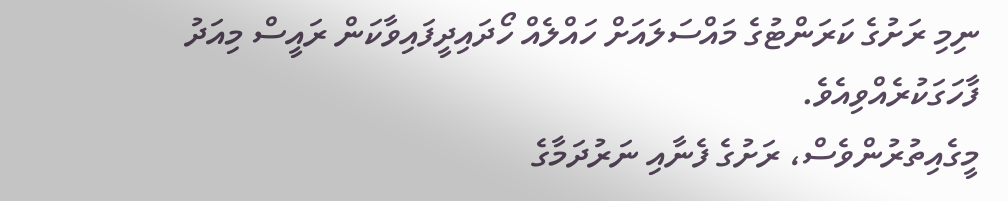ނިމި ރަށުގެ ކަރަންޓުގެ މައްސަލައަށް ހައްލެއް ހޯދައިދީފައިވާކަން ރައީސް މިއަދު ފާހަގަކުރެއްވިއެވެ.
މީގެއިތުރުންވެސް، ރަށުގެ ފެނާއި ނަރުދަމާގެ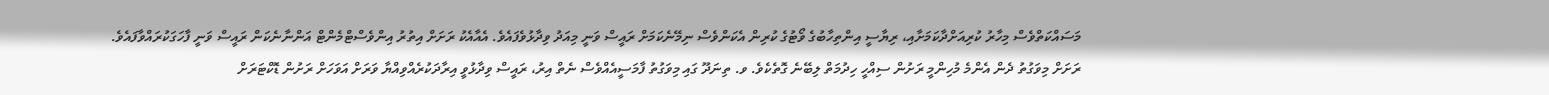މަސައްކަތްވެސް މިހާރު ކުރިއަށްދާކަމަށާއި، ރިޔާސީ އިންތިހާބުގެ ވޯޓުގެ ކުރިން އެކަންވެސް ނިމޭނެކަމަށް ރައީސް ވަނީ މިއަދު ވިދާޅުވެފައެވެ. އެއާއެކު ރަށަށް އިތުރު އިންވެސްޓްމެންޓް އަންނާނެކަން ރައީސް ވަނީ ފާހަގަކުރައްވާފައެވެ.
ރަށަށް މިވަގުތު ދެން އެންމެ މުހިންމީ ރަށުން ސިއްހީ ހިދުމަތް ލިބޭނެ ގޮތެކެވެ. ވ. ތިނަދޫ ގައި މިވަގުތު ފާމަސީއެއްވެސް ނެތް އިރު، ރައީސް ވިދާޅުވީ އިރާދަކުރެއްވިއްޔާ ވަރަށް އަވަހަށް ރަށުން ޑޮކްޓަރަށް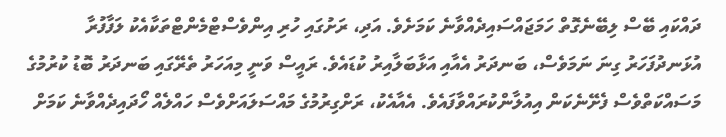ދައްކައި ބޭސް ލިބޭނެގޮތް ހަމަޖައްސައިދެއްވާނެ ކަމަށެވެ. އަދި، ރަށުގައި ހުރި އިންވެސްޓްމެންޓްތަކާއެކު ލަފާފުރާ އުޅަނދުފަހަރު ގިނަ ނަމަވެސް، ބަނދަރު އެއާއި އަޅާބަލާއިރު ކުޑައެވެ. ރައީސް ވަނީ މިއަހަރު ތެރޭގައި ބަނދަރު ބޮޑު ކުރުމުގެ މަސައްކަތްވެސް ފެށޭނެކަން އިއުލާންކުރައްވާފައެވެ. އެއާއެކު، ރަށްގިރުމުގެ މައްސަލައަށްވެސް ހައްލެއް ހޯދައިދެއްވާނެ ކަމަށް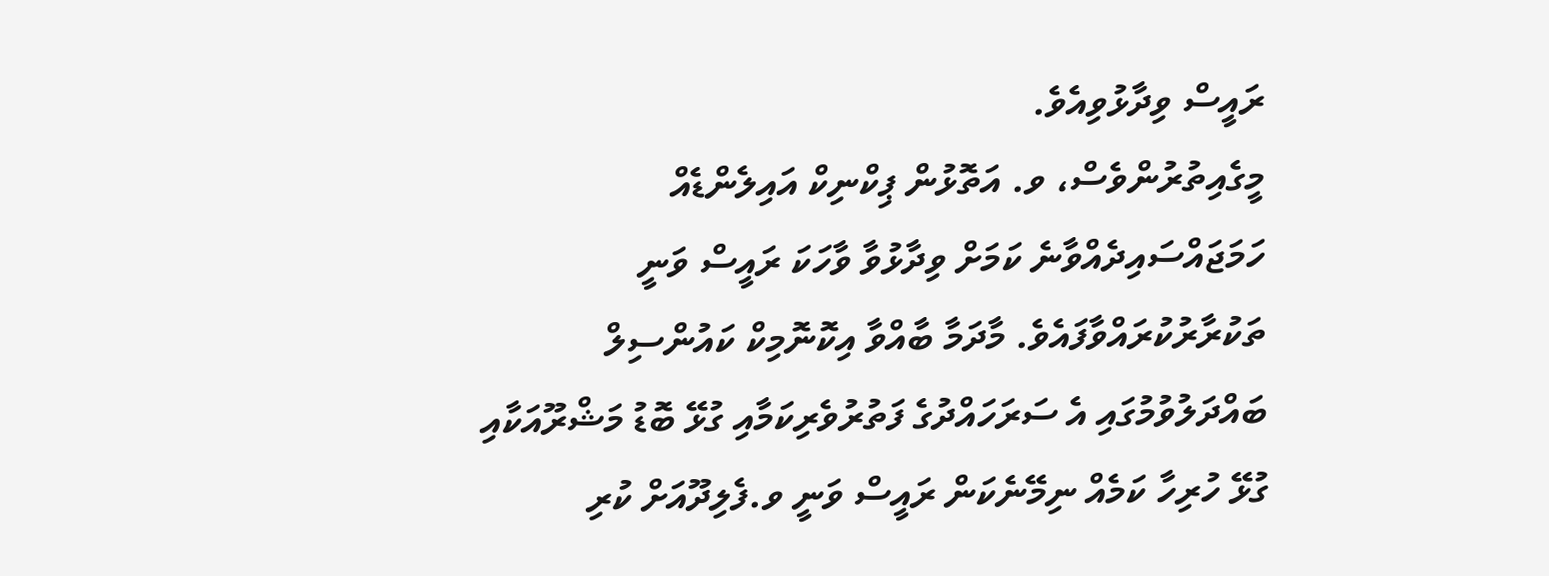ރައީސް ވިދާޅުވިއެވެ.
މީގެއިތުރުންވެސް، ވ. އަތޮޅުން ޕިކްނިކް އައިލެންޑެއް ހަމަޖައްސައިދެއްވާނެ ކަމަށް ވިދާޅުވާ ވާހަކަ ރައީސް ވަނީ ތަކުރާރުކުރައްވާފައެވެ. މާދަމާ ބާއްވާ އިކޮނޮމިކް ކައުންސިލް ބައްދަލުވުމުގައި އެ ސަރަހައްދުގެ ފަތުރުވެރިކަމާއި ގުޅޭ ބޮޑު މަޝްރޫއަކާއި ގުޅޭ ހުރިހާ ކަމެއް ނިމޭނެކަން ރައީސް ވަނީ ވ.ފެލިދޫއަށް ކުރި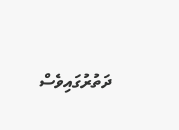ދަތުރުގައިވެސް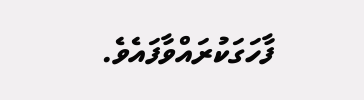ފާހަގަކުރައްވާފައެވެ.